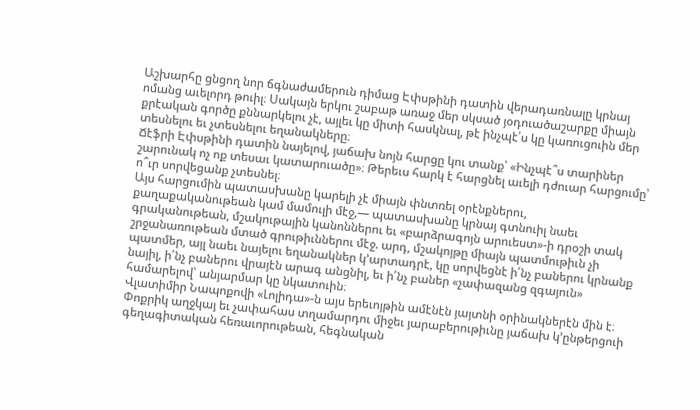Աշխարհը ցնցող նոր ճգնաժամերուն դիմաց Էփսթինի դատին վերադառնալը կրնայ ոմանց աւելորդ թուիլ։ Սակայն երկու շաբաթ առաջ մեր սկսած յօդուածաշարքը միայն քրէական գործը քննարկելու չէ, այլեւ կը միտի հասկնալ, թէ ինչպէ՛ս կը կառուցուին մեր տեսնելու եւ չտեսնելու եղանակները։
Ճէֆրի Էփսթինի դատին նայելով, յաճախ նոյն հարցը կու տանք՝ «Ինչպէ՞ս տարիներ շարունակ ոչ ոք տեսաւ կատարուածը»։ Թերեւս հարկ է հարցնել աւելի դժուար հարցումը՝ ո՞ւր սորվեցանք չտեսնել։
Այս հարցումին պատասխանը կարելի չէ միայն փնտռել օրէնքներու, քաղաքականութեան կամ մամուլի մէջ,— պատասխանը կրնայ գտնուիլ նաեւ գրականութեան, մշակութային կանոններու եւ «բարձրագոյն արուեստ»-ի դրօշի տակ շրջանառութեան մտած գրութիւններու մէջ. արդ, մշակոյթը միայն պատմութիւն չի պատմեր, այլ նաեւ նայելու եղանակներ կ՚արտադրէ, կը սորվեցնէ ի՛նչ բաներու կրնանք նայիլ, ի՛նչ բաներու վրայէն արագ անցնիլ, եւ ի՛նչ բաներ «չափազանց զգայուն» համարելով՝ անյարմար կը նկատուին։
Վլատիմիր Նապոքովի «Լոլիդա»-ն այս երեւոյթին ամէնէն յայտնի օրինակներէն մին է։ Փոքրիկ աղջկայ եւ չափահաս տղամարդու միջեւ յարաբերութիւնը յաճախ կ՚ընթերցուի գեղագիտական հեռաւորութեան, հեգնական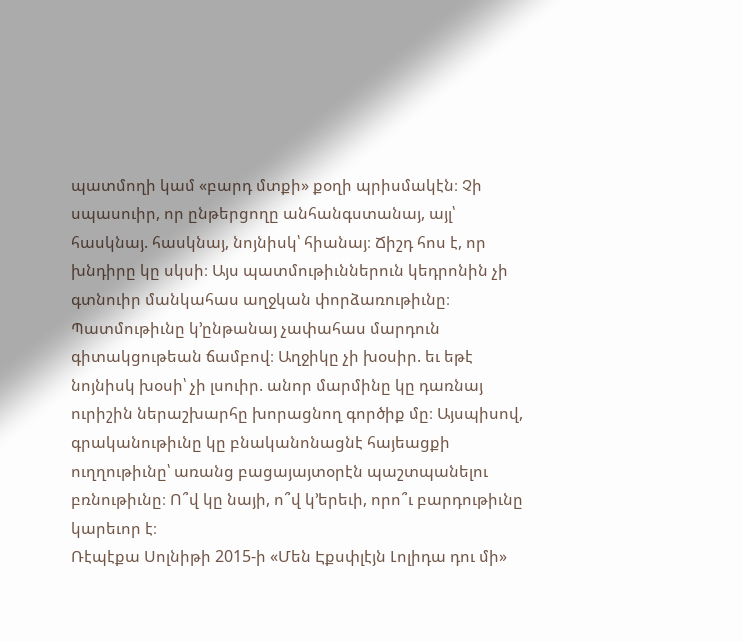պատմողի կամ «բարդ մտքի» քօղի պրիսմակէն։ Չի սպասուիր, որ ընթերցողը անհանգստանայ, այլ՝ հասկնայ. հասկնայ, նոյնիսկ՝ հիանայ։ Ճիշդ հոս է, որ խնդիրը կը սկսի։ Այս պատմութիւններուն կեդրոնին չի գտնուիր մանկահաս աղջկան փորձառութիւնը։ Պատմութիւնը կ՚ընթանայ չափահաս մարդուն գիտակցութեան ճամբով։ Աղջիկը չի խօսիր. եւ եթէ նոյնիսկ խօսի՝ չի լսուիր. անոր մարմինը կը դառնայ ուրիշին ներաշխարհը խորացնող գործիք մը։ Այսպիսով, գրականութիւնը կը բնականոնացնէ հայեացքի ուղղութիւնը՝ առանց բացայայտօրէն պաշտպանելու բռնութիւնը։ Ո՞վ կը նայի, ո՞վ կ՚երեւի, որո՞ւ բարդութիւնը կարեւոր է։
Ռէպէքա Սոլնիթի 2015-ի «Մեն Էքսփլէյն Լոլիդա դու մի»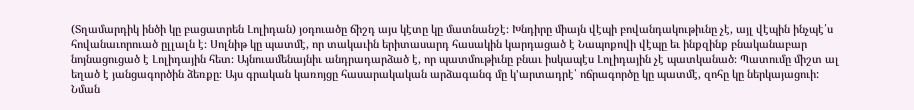(Տղամարդիկ ինծի կը բացատրեն Լոլիդան) յօդուածը ճիշդ այս կէտը կը մատնանշէ։ Խնդիրը միայն վէպի բովանդակութիւնը չէ, այլ վէպին ինչպէ՛ս հովանաւորուած ըլլալն է։ Սոլնիթ կը պատմէ, որ տակաւին երիտասարդ հասակին կարդացած է Նապոքովի վէպը եւ ինքզինք բնականաբար նոյնացուցած է Լոլիդային հետ։ Այնուամենայնիւ անդրադարձած է, որ պատմութիւնը բնաւ իսկապէս Լոլիդային չէ պատկանած։ Պատումը միշտ ալ եղած է յանցագործին ձեռքը։ Այս գրական կառոյցը հասարակական արձագանգ մը կ'արտադրէ՝ ոճրագործը կը պատմէ, զոհը կը ներկայացուի:
Նման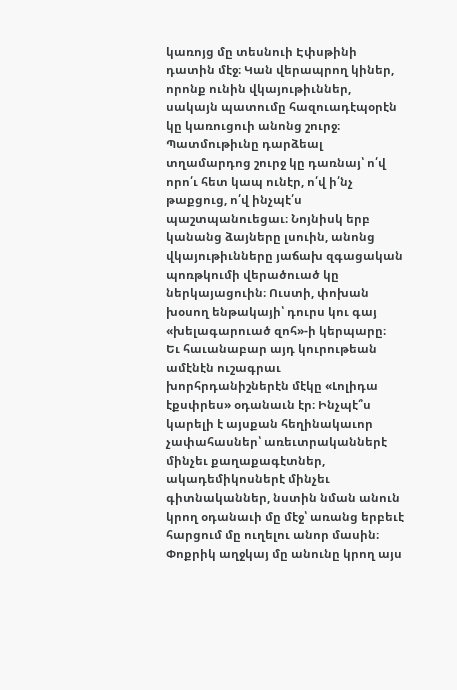կառոյց մը տեսնուի Էփսթինի դատին մէջ։ Կան վերապրող կիներ, որոնք ունին վկայութիւններ, սակայն պատումը հազուադէպօրէն կը կառուցուի անոնց շուրջ։ Պատմութիւնը դարձեալ տղամարդոց շուրջ կը դառնայ՝ ո՛վ որո՛ւ հետ կապ ունէր, ո՛վ ի՛նչ թաքցուց, ո՛վ ինչպէ՛ս պաշտպանուեցաւ։ Նոյնիսկ երբ կանանց ձայները լսուին, անոնց վկայութիւնները յաճախ զգացական պոռթկումի վերածուած կը ներկայացուին։ Ուստի, փոխան խօսող ենթակայի՝ դուրս կու գայ «խելագարուած զոհ»-ի կերպարը։
Եւ հաւանաբար այդ կուրութեան ամէնէն ուշագրաւ խորհրդանիշներէն մէկը «Լոլիդա էքսփրես» օդանաւն էր։ Ինչպէ՞ս կարելի է այսքան հեղինակաւոր չափահասներ՝ առեւտրականներէ մինչեւ քաղաքագէտներ, ակադեմիկոսներէ մինչեւ գիտնականներ, նստին նման անուն կրող օդանաւի մը մէջ՝ առանց երբեւէ հարցում մը ուղելու անոր մասին։ Փոքրիկ աղջկայ մը անունը կրող այս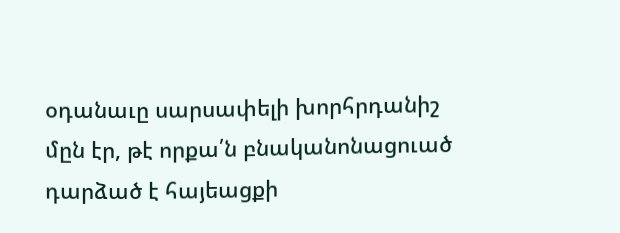օդանաւը սարսափելի խորհրդանիշ մըն էր, թէ որքա՛ն բնականոնացուած դարձած է հայեացքի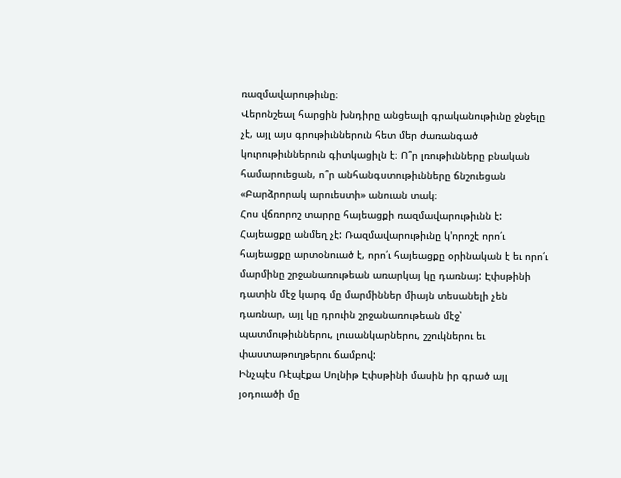ռազմավարութիւնը։
Վերոնշեալ հարցին խնդիրը անցեալի գրականութիւնը ջնջելը չէ, այլ այս գրութիւններուն հետ մեր ժառանգած կուրութիւններուն գիտկացիլն է։ Ո՞ր լռութիւնները բնական համարուեցան, ո՞ր անհանգստութիւնները ճնշուեցան «Բարձրորակ արուեստի» անուան տակ։
Հոս վճռորոշ տարրը հայեացքի ռազմավարութիւնն է: Հայեացքը անմեղ չէ: Ռազմավարութիւնը կ'որոշէ որո՛ւ հայեացքը արտօնուած է, որո՛ւ հայեացքը օրինական է եւ որո՛ւ մարմինը շրջանառութեան առարկայ կը դառնայ: Էփսթինի դատին մէջ կարգ մը մարմիններ միայն տեսանելի չեն դառնար, այլ կը դրուին շրջանառութեան մէջ՝ պատմութիւններու, լուսանկարներու, շշուկներու եւ փաստաթուղթերու ճամբով:
Ինչպէս Ռէպէքա Սոլնիթ Էփսթինի մասին իր գրած այլ յօդուածի մը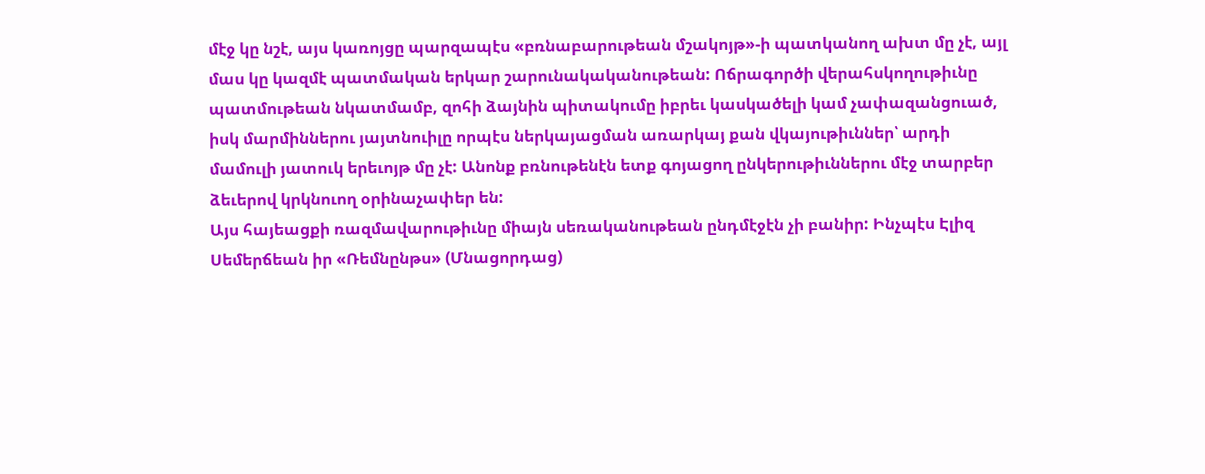մէջ կը նշէ, այս կառոյցը պարզապէս «բռնաբարութեան մշակոյթ»-ի պատկանող ախտ մը չէ, այլ մաս կը կազմէ պատմական երկար շարունակականութեան: Ոճրագործի վերահսկողութիւնը պատմութեան նկատմամբ, զոհի ձայնին պիտակումը իբրեւ կասկածելի կամ չափազանցուած, իսկ մարմիններու յայտնուիլը որպէս ներկայացման առարկայ քան վկայութիւններ՝ արդի մամուլի յատուկ երեւոյթ մը չէ: Անոնք բռնութենէն ետք գոյացող ընկերութիւններու մէջ տարբեր ձեւերով կրկնուող օրինաչափեր են:
Այս հայեացքի ռազմավարութիւնը միայն սեռականութեան ընդմէջէն չի բանիր: Ինչպէս Էլիզ Սեմերճեան իր «Ռեմնընթս» (Մնացորդաց)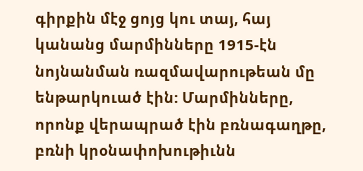գիրքին մէջ ցոյց կու տայ, հայ կանանց մարմինները 1915-էն նոյնանման ռազմավարութեան մը ենթարկուած էին: Մարմինները, որոնք վերապրած էին բռնագաղթը, բռնի կրօնափոխութիւնն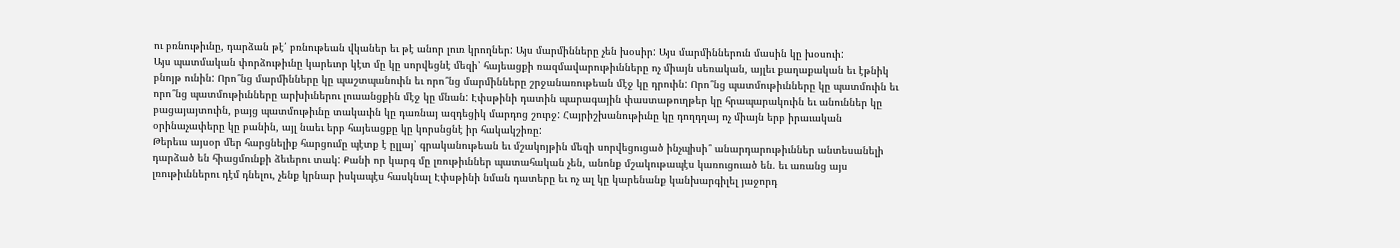ու բռնութիւնը, դարձան թէ՛ բռնութեան վկաներ եւ թէ անոր լուռ կրողներ: Այս մարմինները չեն խօսիր: Այս մարմիններուն մասին կը խօսուի:
Այս պատմական փորձութիւնը կարեւոր կէտ մը կը սորվեցնէ մեզի՝ հայեացքի ռազմավարութիւնները ոչ միայն սեռական, այլեւ քաղաքական եւ էթնիկ բնոյթ ունին: Որո՞նց մարմինները կը պաշտպանուին եւ որո՞նց մարմինները շրջանառութեան մէջ կը դրուին: Որո՞նց պատմութիւնները կը պատմուին եւ որո՞նց պատմութիւնները արխիւներու լուսանցքին մէջ կը մնան: Էփսթինի դատին պարագային փաստաթուղթեր կը հրապարակուին եւ անուններ կը բացայայտուին, բայց պատմութիւնը տակաւին կը դառնայ ազդեցիկ մարդոց շուրջ: Հայրիշխանութիւնը կը դողդղայ ոչ միայն երբ իրաւական օրինաչափերը կը բանին, այլ նաեւ երբ հայեացքը կը կորսնցնէ իր հակակշիռը:
Թերեւս այսօր մեր հարցնելիք հարցումը պէտք է ըլլայ՝ գրականութեան եւ մշակոյթին մեզի սորվեցուցած ինչպիսի՞ անարդարութիւններ անտեսանելի դարձած են հիացմունքի ձեւերու տակ: Քանի որ կարգ մը լռութիւններ պատահական չեն, անոնք մշակութապէս կառուցուած են. եւ առանց այս լռութիւններու դէմ դնելու, չենք կրնար իսկապէս հասկնալ Էփսթինի նման դատերը եւ ոչ ալ կը կարենանք կանխարգիլել յաջորդ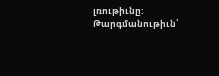լռութիւնը:
Թարգմանութիւն՝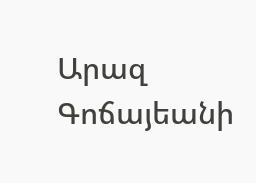Արազ Գոճայեանի